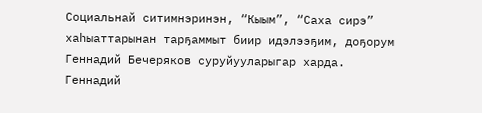Социальнай ситимнэринэн, “Кыым”, “Саха сирэ” хаһыаттарынан тарҕаммыт биир идэлээҕим, доҕорум Геннадий Бечеряков суруйууларыгар харда. Геннадий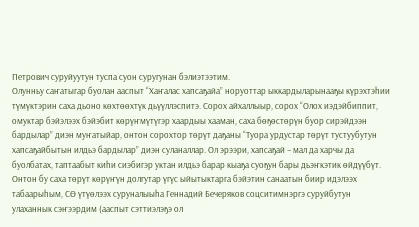Петрович суруйуутун туспа суон суругунан бэлиэтээтим.
Олунньу саҥатыгар буолан ааспыт “Хаҥалас хапсаҕайа” норуоттар ыккардыларынааҕы күрэхтэһии түмүктэрин саха дьоно көхтөөхтүк дьүүллэспитэ. Сорох айхаллыыр, сорох “Олох иэдэйбиппит, омуктар бэйэлээх бэйэбит көрүҥмүтүгэр хаардыы хааман, саха бөҕөстөрүн буор сирэйдээн бардылар” диэн муҥатыйар, онтон сорохтор төрүт даҕаны “Туора урдустар төрүт тустуубутун хапсаҕайбытын илдьэ бардылар” диэн суланаллар. Ол эрээри, хапсаҕай – мал да харчы да буолбатах, таптаабыт киһи сиэбигэр уктан илдьэ барар кыаҕа суоҕун бары дьэҥкэтик өйдүүбүт.
Онтон бу саха төрүт көрүҥүн долгутар үгүс ыйытыктарга бэйэтин санаатын биир идэлээх табаарыһым, СӨ үтүөлээх суруналыыһа Геннадий Бечеряков соцситимнэргэ суруйбутун улаханнык сэҥээрдим (ааспыт сэттиэлэҕэ ол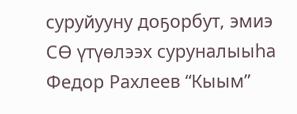суруйууну доҕорбут, эмиэ СӨ үтүөлээх суруналыыһа Федор Рахлеев “Кыым”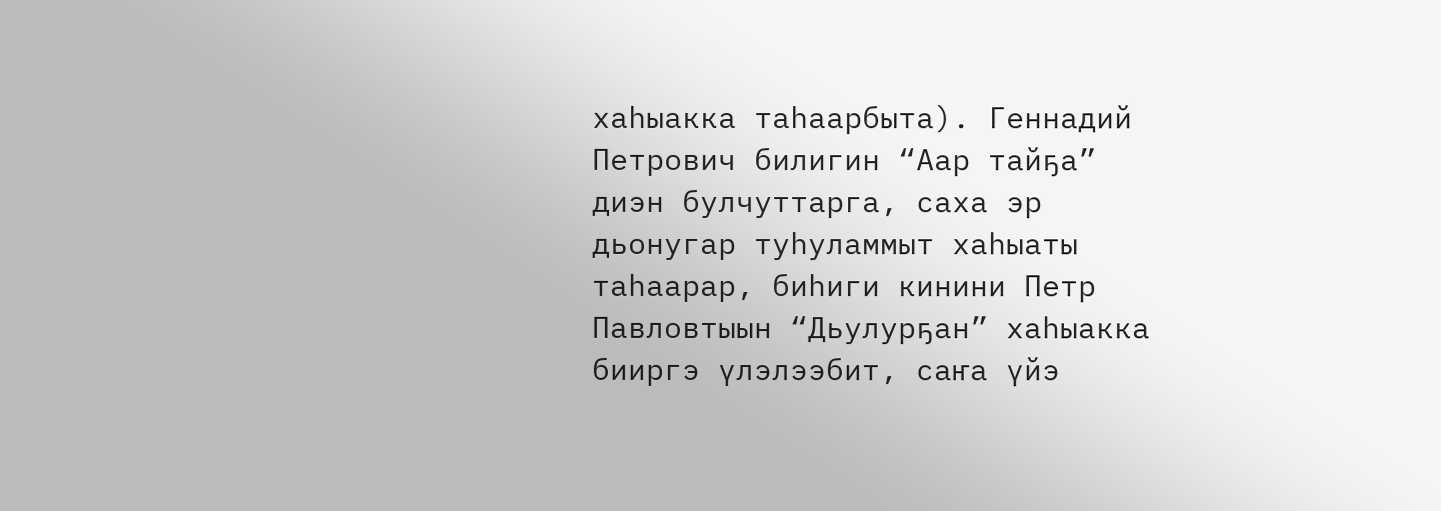хаһыакка таһаарбыта). Геннадий Петрович билигин “Аар тайҕа” диэн булчуттарга, саха эр дьонугар туһуламмыт хаһыаты таһаарар, биһиги кинини Петр Павловтыын “Дьулурҕан” хаһыакка бииргэ үлэлээбит, саҥа үйэ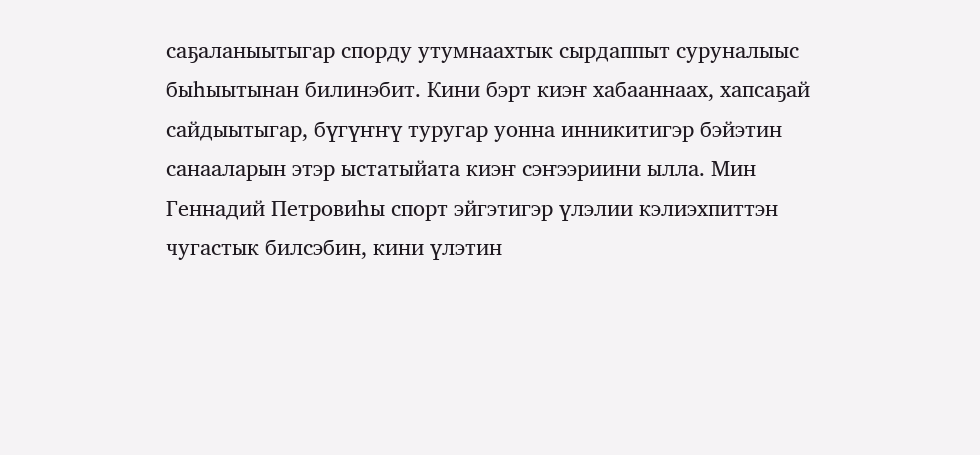саҕаланыытыгар спорду утумнаахтык сырдаппыт суруналыыс быһыытынан билинэбит. Кини бэрт киэҥ хабааннаах, хапсаҕай сайдыытыгар, бүгүҥҥү туругар уонна инникитигэр бэйэтин санааларын этэр ыстатыйата киэҥ сэҥээриини ылла. Мин Геннадий Петровиһы спорт эйгэтигэр үлэлии кэлиэхпиттэн чугастык билсэбин, кини үлэтин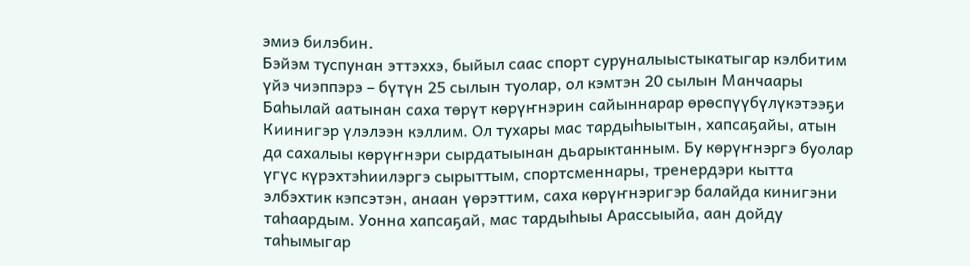эмиэ билэбин.
Бэйэм туспунан эттэххэ, быйыл саас спорт суруналыыстыкатыгар кэлбитим үйэ чиэппэрэ – бүтүн 25 сылын туолар, ол кэмтэн 20 сылын Манчаары Баһылай аатынан саха төрүт көрүҥнэрин сайыннарар өрөспүүбүлүкэтээҕи Киинигэр үлэлээн кэллим. Ол тухары мас тардыһыытын, хапсаҕайы, атын да сахалыы көрүҥнэри сырдатыынан дьарыктанным. Бу көрүҥнэргэ буолар үгүс күрэхтэһиилэргэ сырыттым, спортсменнары, тренердэри кытта элбэхтик кэпсэтэн, анаан үөрэттим, саха көрүҥнэригэр балайда кинигэни таһаардым. Уонна хапсаҕай, мас тардыһыы Арассыыйа, аан дойду таһымыгар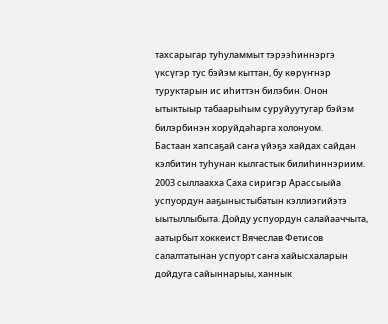тахсарыгар туһуламмыт тэрээһиннэргэ үксүгэр тус бэйэм кыттан, бу көрүҥнэр туруктарын ис иһиттэн билэбин. Онон ытыктыыр табаарыһым суруйуутугар бэйэм билэрбинэн хоруйдаһарга холонуом.
Бастаан хапсаҕай саҥа үйэҕэ хайдах сайдан кэлбитин туһунан кылгастык билиһиннэриим.
2003 сыллаахха Саха сиригэр Арассыыйа успуордун ааҕыныстыбатын кэллиэгийэтэ ыытыллыбыта. Дойду успуордун салайааччыта, аатырбыт хоккеист Вячеслав Фетисов салалтатынан успуорт саҥа хайысхаларын дойдуга сайыннарыы, ханнык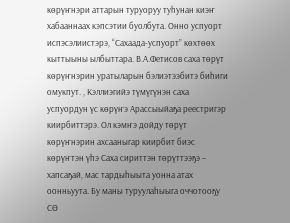көрүҥнэри аттарын туруоруу туһунан киэҥ хабааннаах кэпсэтии буолбута. Онно успуорт испэсэлиистэрэ, “Сахаада-успуорт” көхтөөх кыттыыны ылбыттара. В.А.Фетисов саха төрүт көрүҥнэрин уратыларын бэлиэтээбитэ биһиги омукпут. , Кэллиэгийэ түмүгүнэн саха успуордун үс көрүҥэ Арассыыйаҕа реестригэр киирбиттэрэ. Ол кэмҥэ дойду төрүт көрүҥнэрин ахсааныгар киирбит биэс көрүҥтэн үһэ Саха сириттэн төрүттээҕэ – хапсаҕай, мас тардыһыыта уонна атах оонньуута. Бу маны туруулаһыыга оччотооҕу СӨ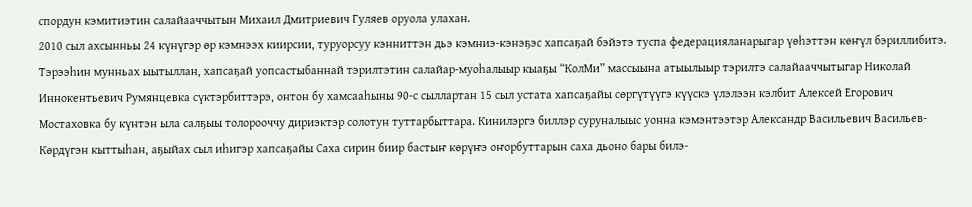спордун кэмитиэтин салайааччытын Михаил Дмитриевич Гуляев оруола улахан.
2010 сыл ахсынньы 24 күнүгэр өр кэмнээх киирсии, туруорсуу кэнниттэн дьэ кэмниэ-кэнэҕэс хапсаҕай бэйэтэ туспа федерацияланарыгар үөһэттэн көҥүл бэриллибитэ. Тэрээһин мунньах ыытыллан, хапсаҕай уопсастыбаннай тэрилтэтин салайар-муоһалыыр кыаҕы “КолМи” массыына атыылыыр тэрилтэ салайааччытыгар Николай Иннокентьевич Румянцевка сүктэрбиттэрэ, онтон бу хамсааһыны 90-с сыллартан 15 сыл устата хапсаҕайы сөргүтүүгэ күүскэ үлэлээн кэлбит Алексей Егорович Мостаховка бу күнтэн ыла салҕыы толорооччу дириэктэр солотун туттарбыттара. Кинилэргэ биллэр суруналыыс уонна кэмэнтээтэр Александр Васильевич Васильев-Көрдүгэн кыттыһан, аҕыйах сыл иһигэр хапсаҕайы Саха сирин биир бастыҥ көрүҥэ оҥорбуттарын саха дьоно бары билэ-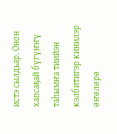истэ сылдьар. Онон хапсаҕай бүгүҥҥү таһымҥа тиийэн кэлбитигэр кинилэр өҥөлөрө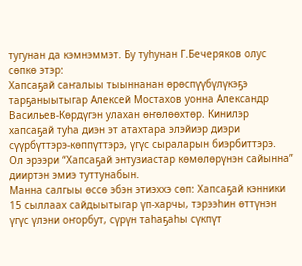тугунан да кэмнэммэт. Бу туһунан Г.Бечеряков олус сөпкө этэр:
Хапсаҕай саҥалыы тыыннанан өрөспүүбүлүкэҕэ тарҕаныытыгар Алексей Мостахов уонна Александр Васильев-Көрдүгэн улахан өҥөлөөхтөр. Кинилэр хапсаҕай туһа диэн эт атахтара элэйиэр диэри сүүрбүттэрэ-көппүттэрэ, үгүс сыраларын биэрбиттэрэ.
Ол эрээри “Хапсаҕай энтузиастар көмөлөрүнэн сайынна” дииртэн эмиэ туттунабын.
Манна салгыы өссө эбэн этиэххэ сөп: Хапсаҕай кэнники 15 сыллаах сайдыытыгар үп-харчы, тэрээһин өттүнэн үгүс үлэни оҥорбут, сүрүн таһаҕаһы сүкпүт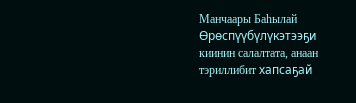Манчаары Баһылай Өрөспүүбүлүкэтээҕи киинин салалтата, анаан тэриллибит хапсаҕай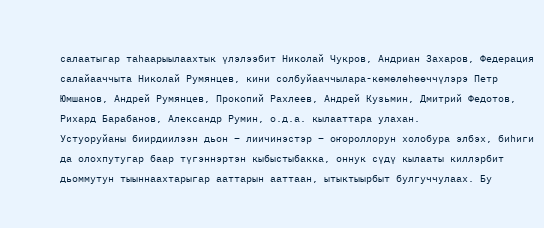салаатыгар таһаарыылаахтык үлэлээбит Николай Чукров, Андриан Захаров, Федерация салайааччыта Николай Румянцев, кини солбуйааччылара-көмөлөһөөччүлэрэ Петр Юмшанов, Андрей Румянцев, Прокопий Рахлеев, Андрей Кузьмин, Дмитрий Федотов, Рихард Барабанов, Александр Румин, о.д.а. кылааттара улахан.
Устуоруйаны биирдиилээн дьон – лиичинэстэр – оҥороллорун холобура элбэх, биһиги да олохпутугар баар түгэннэртэн кыбыстыбакка, оннук сүдү кылааты киллэрбит дьоммутун тыыннаахтарыгар ааттарын ааттаан, ытыктыырбыт булгуччулаах. Бу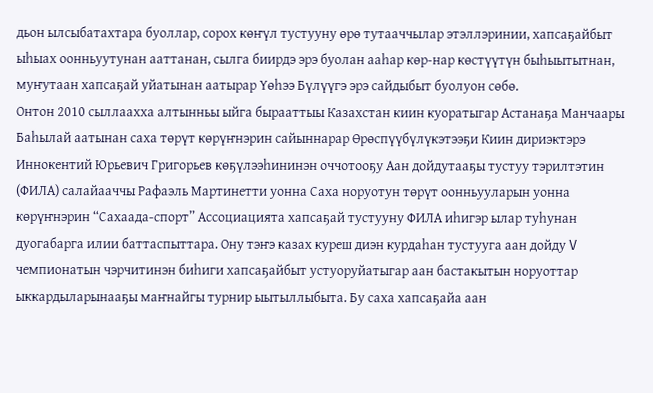дьон ылсыбатахтара буоллар, сорох көҥүл тустууну өрө тутааччылар этэллэринии, хапсаҕайбыт ыһыах оонньуутунан ааттанан, сылга биирдэ эрэ буолан ааһар көр-нар көстүүтүн быһыытытнан, муҥутаан хапсаҕай уйатынан аатырар Үөһээ Бүлүүгэ эрэ сайдыбыт буолуон сөбө.
Онтон 2010 сыллаахха алтынньы ыйга бырааттыы Казахстан киин куоратыгар Астанаҕа Манчаары Баһылай аатынан саха төрүт көрүҥнэрин сайыннарар Өрөспүүбүлүкэтээҕи Киин дириэктэрэ Иннокентий Юрьевич Григорьев көҕүлээһининэн оччотооҕу Аан дойдутааҕы тустуу тэрилтэтин (ФИЛА) салайааччы Рафаэль Мартинетти уонна Саха норуотун төрүт оонньууларын уонна көрүҥнэрин “Сахаада-спорт” Ассоциацията хапсаҕай тустууну ФИЛА иһигэр ылар туһунан дуогабарга илии баттаспыттара. Ону тэҥэ казах куреш диэн курдаһан тустууга аан дойду V чемпионатын чэрчитинэн биһиги хапсаҕайбыт устуоруйатыгар аан бастакытын норуоттар ыккардыларынааҕы маҥнайгы турнир ыытыллыбыта. Бу саха хапсаҕайа аан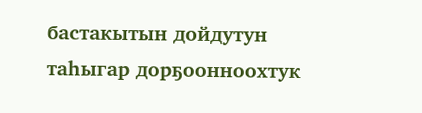бастакытын дойдутун таһыгар дорҕоонноохтук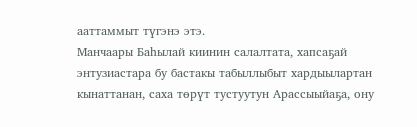ааттаммыт түгэнэ этэ.
Манчаары Баһылай киинин салалтата, хапсаҕай энтузиастара бу бастакы табыллыбыт хардыылартан кынаттанан, саха төрүт тустуутун Арассыыйаҕа, ону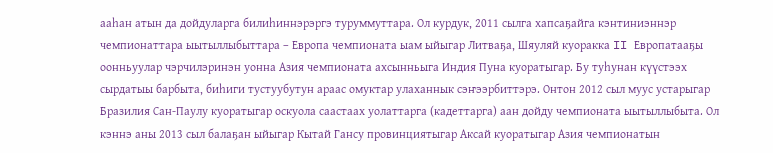ааһан атын да дойдуларга билиһиннэрэргэ туруммуттара. Ол курдук, 2011 сылга хапсаҕайга кэнтиниэннэр чемпионаттара ыытыллыбыттара – Европа чемпионата ыам ыйыгар Литваҕа, Шяуляй куоракка II Европатааҕы оонньуулар чэрчилэринэн уонна Азия чемпионата ахсынньыга Индия Пуна куоратыгар. Бу туһунан күүстээх сырдатыы барбыта, биһиги тустуубутун араас омуктар улаханнык сэҥээрбиттэрэ. Онтон 2012 сыл муус устарыгар Бразилия Сан-Паулу куоратыгар оскуола саастаах уолаттарга (кадеттарга) аан дойду чемпионата ыытыллыбыта. Ол кэннэ аны 2013 сыл балаҕан ыйыгар Кытай Гансу провинциятыгар Аксай куоратыгар Азия чемпионатын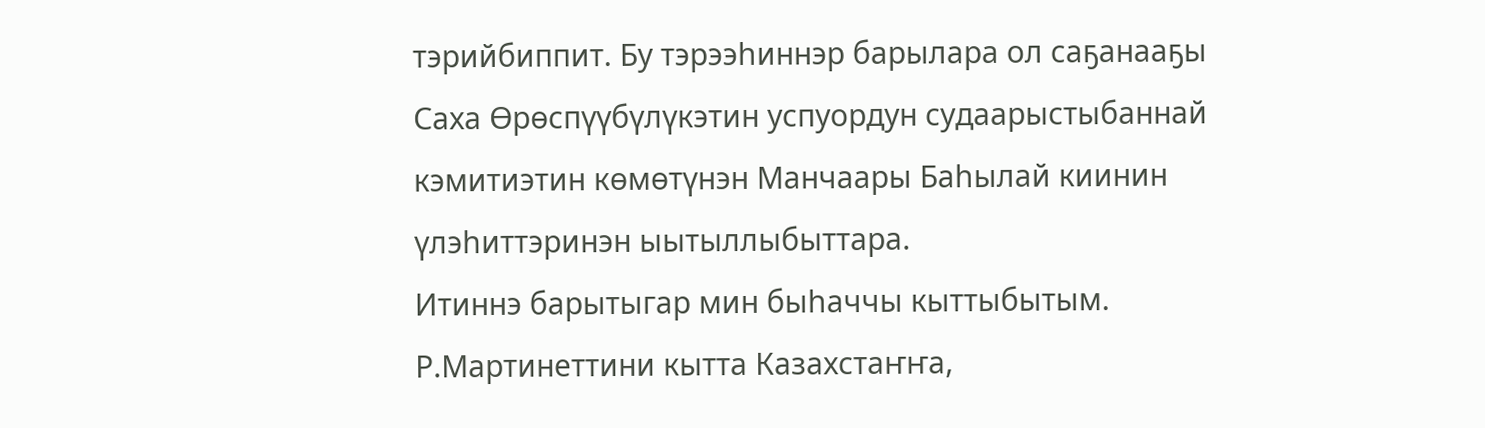тэрийбиппит. Бу тэрээһиннэр барылара ол саҕанааҕы Саха Өрөспүүбүлүкэтин успуордун судаарыстыбаннай кэмитиэтин көмөтүнэн Манчаары Баһылай киинин үлэһиттэринэн ыытыллыбыттара.
Итиннэ барытыгар мин быһаччы кыттыбытым. Р.Мартинеттини кытта Казахстаҥҥа,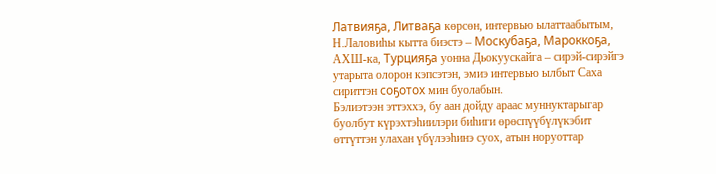Латвияҕа, Литваҕа көрсөн, интервью ылаттаабытым, Н.Лаловиһы кытта биэстэ – Москубаҕа, Мароккоҕа, АХШ-ка, Турцияҕа уонна Дьокуускайга – сирэй-сирэйгэ утарыта олорон кэпсэтэн, эмиэ интервью ылбыт Саха сириттэн соҕотох мин буолабын.
Бэлиэтээн эттэххэ, бу аан дойду араас муннуктарыгар буолбут күрэхтэһиилэри биһиги өрөспүүбүлүкэбит өттүттэн улахан үбүлээһинэ суох, атын норуоттар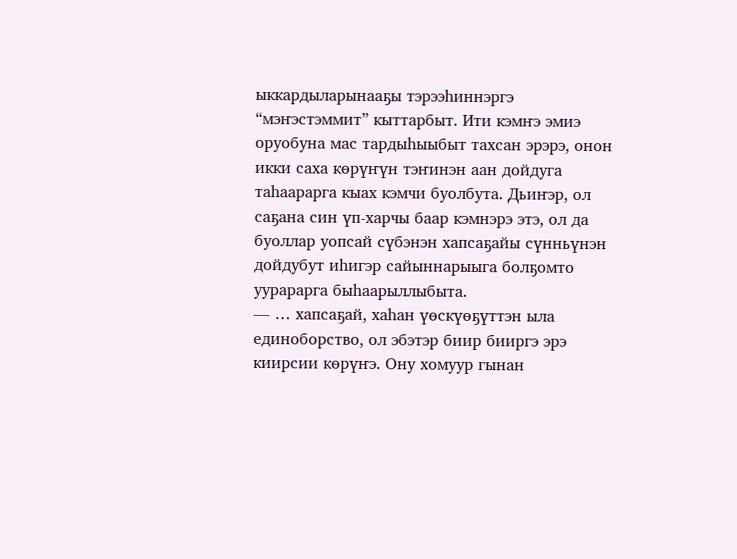ыккардыларынааҕы тэрээһиннэргэ “мэҥэстэммит” кыттарбыт. Ити кэмҥэ эмиэ оруобуна мас тардыһыыбыт тахсан эрэрэ, онон икки саха көрүҥүн тэҥинэн аан дойдуга таһаарарга кыах кэмчи буолбута. Дьиҥэр, ол саҕана син үп-харчы баар кэмнэрэ этэ, ол да буоллар уопсай сүбэнэн хапсаҕайы сүнньүнэн дойдубут иһигэр сайыннарыыга болҕомто уурарарга быһаарыллыбыта.
— … хапсаҕай, хаһан үөскүөҕүттэн ыла единоборство, ол эбэтэр биир бииргэ эрэ киирсии көрүҥэ. Ону хомуур гынан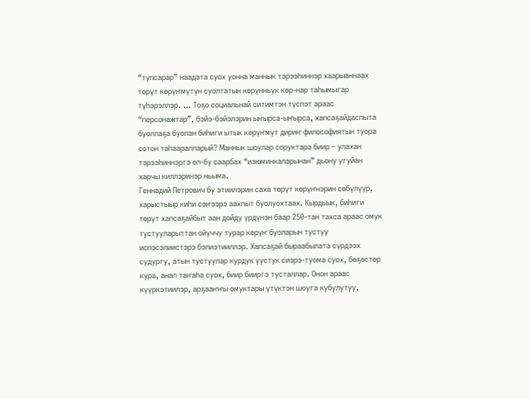“тупсарар” наадата суох уонна маннык тэрээһиннэр хаарыаннаах төрүт көрүҥмүтүн суолтатын көрүнньүк көр-нар таһымыгар түһэрэллэр. … Тоҕо социальнай ситимтэн түспэт араас “персонажтар”, бэйэ-бэйэлэрин ыҥырса-ыҥырса, хапсаҕайдаспыта буоллаҕа буолан биһиги ытык көрүҥмүт дириҥ философиятын туора сотон таһааралларый? Маннык шоулар соруктара биир – улахан тэрээһиннэргэ ол-бу саарбах “изюминкаларынан” дьону угуйан харчы киллэринэр ньыма.
Геннадий Петрович бу этиилэрин саха төрүт көрүҥнэрин сөбүлүүр, харыстыыр киһи сэҥээрэ аахпыт буолуохтаах. Кырдьык, биһиги төрүт хапсаҕайбыт аан дойду үрдүнэн баар 250-тан тахса араас омук тустууларыттан ойуччу турар көрүҥ буоларын тустуу испэсэлиистэрэ бэлиэтииллэр. Хапсаҕай быраабылата сүрдээх судургу, атын тустуулар курдук уустук сиэрэ-туома суох, бөҕөстөр кура, анал таҥаһа суох, биир бииргэ тусталлар. Онон араас күүркэтиилэр, арҕааҥҥы омуктары үтүктэн шоуга кубулутуу,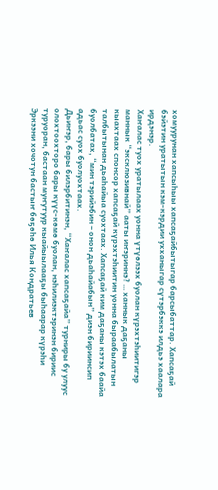хомуурунан хапсыһыы хапсаҕайбытыгар барсыбаттар. Хапсаҕай бэйэтин уратытын кэм-кэрдии ухханыгар сүтэрбэккэ илдьэ хаалара ирдэнэр.
Хаҥалас туох уратылаах уонна үтүөлээх буолан күрэхтэһиитигэр маннык “эксклюзивнай” ааты иҥэриннэ? … ханнык даҕаны кыахтаах спонсор хапсаҕай күрэхтэһиитин уонна быраабылатын талбытынан дьаһайыа суохтаах. Хапсаҕай ким даҕаны кэтэх баайа буолбатах, “мин тэрийэбин – онон дьаһайабын” диэн бириинсип адьас суох буолуохтаах.
Дьиҥэр, бары билэрбитинэн, “Хаҥалас хапсаҕайа” турниры бу улуус олохтоохторо бары күүс-көмө буолан, нэһилиэктэринэн бириис туруоран, бастаан муҥутуур кыайыылааҕы быһаарар күрэһи Эркээни хочотун бастыҥ бөҕөһө Илья Кондратьев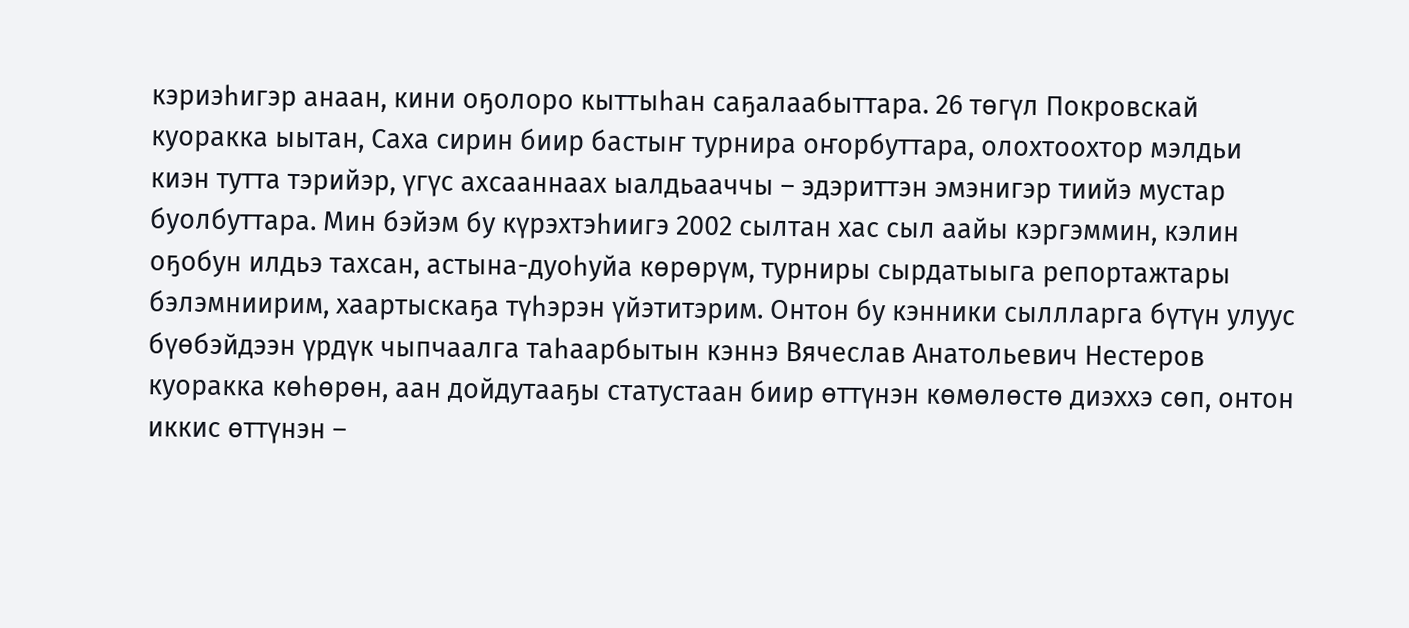кэриэһигэр анаан, кини оҕолоро кыттыһан саҕалаабыттара. 26 төгүл Покровскай куоракка ыытан, Саха сирин биир бастыҥ турнира оҥорбуттара, олохтоохтор мэлдьи киэн тутта тэрийэр, үгүс ахсааннаах ыалдьааччы – эдэриттэн эмэнигэр тиийэ мустар буолбуттара. Мин бэйэм бу күрэхтэһиигэ 2002 сылтан хас сыл аайы кэргэммин, кэлин оҕобун илдьэ тахсан, астына-дуоһуйа көрөрүм, турниры сырдатыыга репортажтары бэлэмниирим, хаартыскаҕа түһэрэн үйэтитэрим. Онтон бу кэнники сыллларга бүтүн улуус бүөбэйдээн үрдүк чыпчаалга таһаарбытын кэннэ Вячеслав Анатольевич Нестеров куоракка көһөрөн, аан дойдутааҕы статустаан биир өттүнэн көмөлөстө диэххэ сөп, онтон иккис өттүнэн –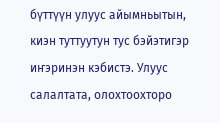бүттүүн улуус айымньытын, киэн туттуутун тус бэйэтигэр иҥэринэн кэбистэ. Улуус салалтата, олохтоохторо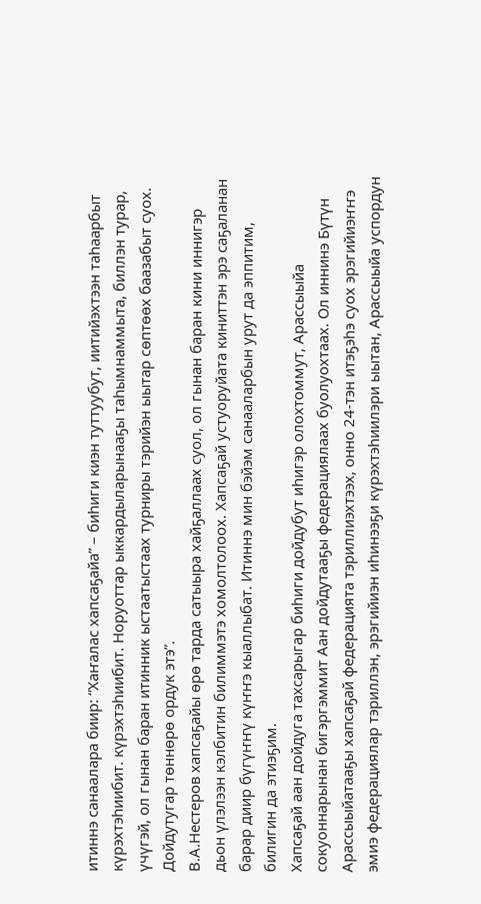итиннэ санаалара биир: “Хаҥалас хапсаҕайа” – биһиги киэн туттуубут, иитийэхтээн таһаарбыт күрэхтэһиибит. күрэхтэһиибит. Норуоттар ыккардыларынааҕы таһымнаммыта, биллэн турар, үчүгэй, ол гынан баран итинник ыстаатыстаах турниры тэрийэн ыытар сөптөөх баазабыт суох. Дойдутугар төннөрө ордук этэ”.
В.А.Нестеров хапсаҕайы өрө тарда сатыыра хайҕаллаах суол, ол гынан баран кини иннигэр дьон үлэлээн кэлбитин билиммэтэ хомолтолоох. Хапсаҕай устуоруйата киниттэн эрэ саҕаланан барар диир бүгүҥҥү күҥҥэ кыаллыбат. Итиннэ мин бэйэм санааларбын урут да эппитим, билигин да этиэҕим.
Хапсаҕай аан дойдуга тахсарыгар биһиги дойдубут иһигэр олохтоммут, Арассыыйа сокуоннарынан бигэргэммит Аан дойдутааҕы федерациялаах буолуохтаах. Ол иннинэ Бүтүн Арассыыйатааҕы хапсаҕай федерацията тэриллиэхтээх, онно 24-тэн итэҕэһэ суох эрэгийиэҥҥэ эмиэ федерациялар тэриллэн, эрэгийиэн иһинээҕи күрэхтэһиилэри ыытан, Арассыыйа успордун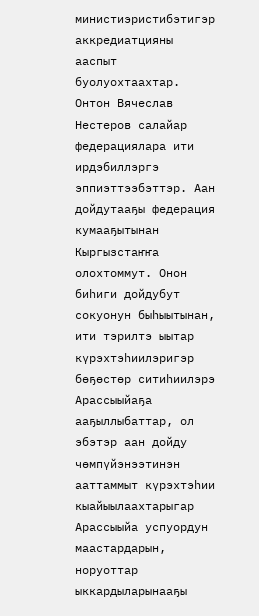министиэристибэтигэр аккредиатцияны ааспыт буолуохтаахтар. Онтон Вячеслав Нестеров салайар федерациялара ити ирдэбиллэргэ эппиэттээбэттэр. Аан дойдутааҕы федерация кумааҕытынан Кыргызстаҥҥа олохтоммут. Онон биһиги дойдубут сокуонун быһыытынан, ити тэрилтэ ыытар күрэхтэһиилэригэр бөҕөстөр ситиһиилэрэ Арассыыйаҕа ааҕыллыбаттар, ол эбэтэр аан дойду чөмпүйэнээтинэн ааттаммыт күрэхтэһии кыайыылаахтарыгар Арассыыйа успуордун маастардарын, норуоттар ыккардыларынааҕы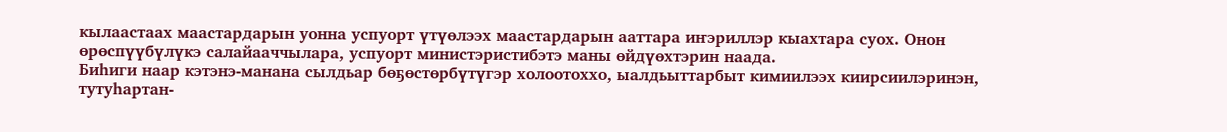кылаастаах маастардарын уонна успуорт үтүөлээх маастардарын ааттара иҥэриллэр кыахтара суох. Онон өрөспүүбүлүкэ салайааччылара, успуорт министэристибэтэ маны өйдүөхтэрин наада.
Биһиги наар кэтэнэ-манана сылдьар бөҕөстөрбүтүгэр холоотоххо, ыалдьыттарбыт кимиилээх киирсиилэринэн, тутуһартан-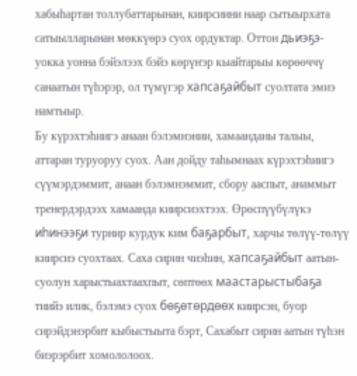хабыһартан толлубаттарынан, киирсиини наар сытыырхата сатыылларынан мөккүөрэ суох ордуктар. Оттон дьиэҕэ-уокка уонна бэйэлээх бэйэ көрүҥэр кыайтарыы көрөөччү санаатын түһэрэр, ол түмүгэр хапсаҕайбыт суолтата эмиэ намтыыр.
Бу күрэхтэһиигэ анаан бэлэмнэнии, хамаанданы талыы, аттаран туруоруу суох. Аан дойду таһымнаах күрэхтэһиигэ сүүмэрдэммит, анаан бэлэмнэммит, сбору ааспыт, анаммыт тренердэрдээх хамаанда киирсиэхтээх. Өрөспүүбүлүкэ иһинээҕи турнир курдук ким баҕарбыт, харчы төлүү-төлүү киирсиэ суохтаах. Саха сирин чиэһин, хапсаҕайбыт аатын-суолун харыстыахтаахпыт, сөптөөх маастарыстыбаҕа тиийэ илик, бэлэмэ суох бөҕөтөрдөөх киирсэн, буор сирэйдэнэрбит кыбыстыыта бэрт, Сахабыт сирин аатын түһэн биэрэрбит хомололоох.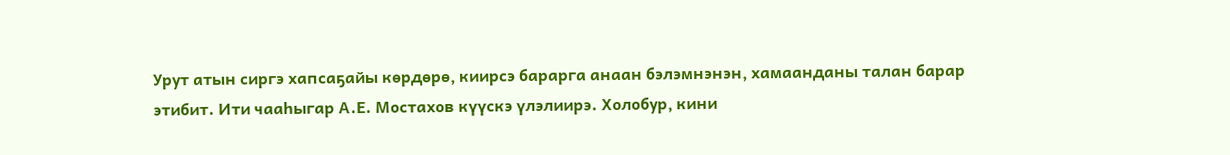Урут атын сиргэ хапсаҕайы көрдөрө, киирсэ барарга анаан бэлэмнэнэн, хамаанданы талан барар этибит. Ити чааһыгар А.Е. Мостахов күүскэ үлэлиирэ. Холобур, кини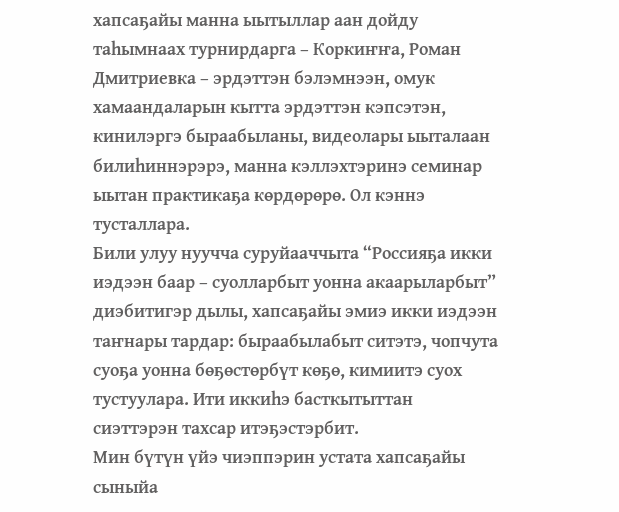хапсаҕайы манна ыытыллар аан дойду таһымнаах турнирдарга – Коркиҥҥа, Роман Дмитриевка – эрдэттэн бэлэмнээн, омук хамаандаларын кытта эрдэттэн кэпсэтэн, кинилэргэ быраабыланы, видеолары ыыталаан билиһиннэрэрэ, манна кэллэхтэринэ семинар ыытан практикаҕа көрдөрөрө. Ол кэннэ тусталлара.
Били улуу нуучча суруйааччыта “Россияҕа икки иэдээн баар – суолларбыт уонна акаарыларбыт” диэбитигэр дылы, хапсаҕайы эмиэ икки иэдээн таҥнары тардар: быраабылабыт ситэтэ, чопчута суоҕа уонна бөҕөстөрбүт көҕө, кимиитэ суох тустуулара. Ити иккиһэ басткытыттан сиэттэрэн тахсар итэҕэстэрбит.
Мин бүтүн үйэ чиэппэрин устата хапсаҕайы сыныйа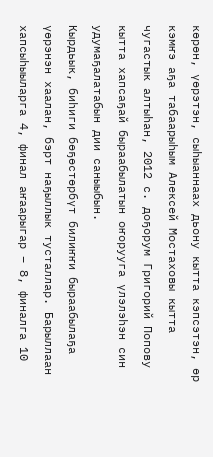көрөн, үөрэтэн, сыһыаннаах дьону кытта кэпсэтэн, өр кэмҥэ аҕа табаарыһым Алексей Мостаховы кытта чугастык алтыһан, 2012 с. доҕорум Григорий Попову кытта хапсаҕай быраабылатын оҥорууга үлэлэһэн син удумаҕалатабын дии саныыбын.
Кырдьык, биһиги бөҕөстөрбүт билиҥҥи быраабылаҕа үөрэнэн хаалан, бэрт наҕыллык тусталлар. Барыллаан хапсыһыыларга 4, финал аҥаарыгар – 8, финалга 10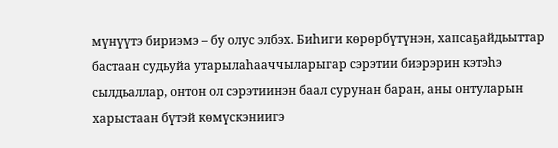мүнүүтэ бириэмэ – бу олус элбэх. Биһиги көрөрбүтүнэн, хапсаҕайдьыттар бастаан судьуйа утарылаһааччыларыгар сэрэтии биэрэрин кэтэһэ сылдьаллар, онтон ол сэрэтиинэн баал сурунан баран, аны онтуларын харыстаан бүтэй көмүскэниигэ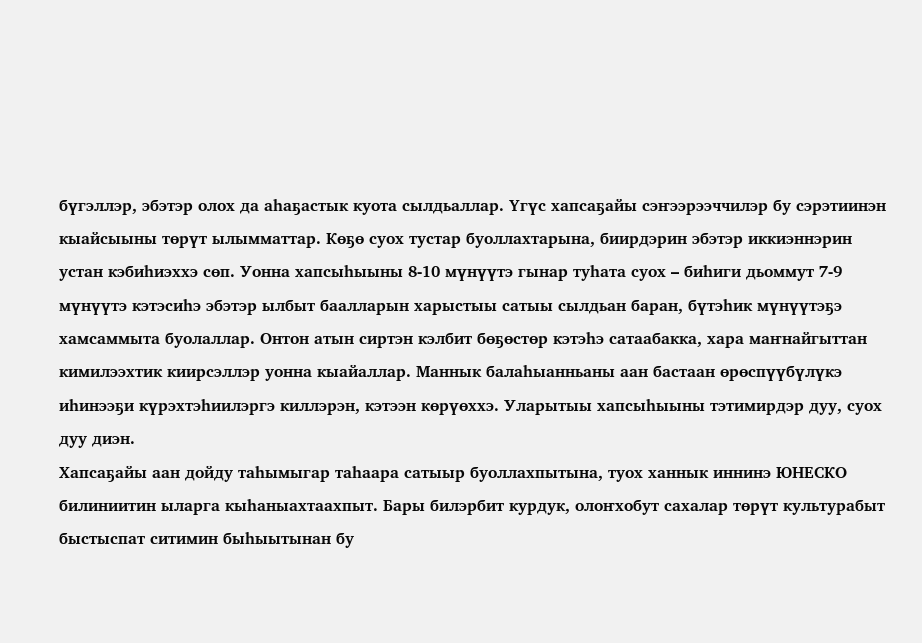бүгэллэр, эбэтэр олох да аһаҕастык куота сылдьаллар. Үгүс хапсаҕайы сэҥээрээччилэр бу сэрэтиинэн кыайсыыны төрүт ылымматтар. Көҕө суох тустар буоллахтарына, биирдэрин эбэтэр иккиэннэрин устан кэбиһиэххэ сөп. Уонна хапсыһыыны 8-10 мүнүүтэ гынар туһата суох – биһиги дьоммут 7-9 мүнүүтэ кэтэсиһэ эбэтэр ылбыт баалларын харыстыы сатыы сылдьан баран, бүтэһик мүнүүтэҕэ хамсаммыта буолаллар. Онтон атын сиртэн кэлбит бөҕөстөр кэтэһэ сатаабакка, хара маҥнайгыттан кимилээхтик киирсэллэр уонна кыайаллар. Маннык балаһыанньаны аан бастаан өрөспүүбүлүкэ иһинээҕи күрэхтэһиилэргэ киллэрэн, кэтээн көрүөххэ. Уларытыы хапсыһыыны тэтимирдэр дуу, суох дуу диэн.
Хапсаҕайы аан дойду таһымыгар таһаара сатыыр буоллахпытына, туох ханнык иннинэ ЮНЕСКО билиниитин ыларга кыһаныахтаахпыт. Бары билэрбит курдук, олоҥхобут сахалар төрүт культурабыт быстыспат ситимин быһыытынан бу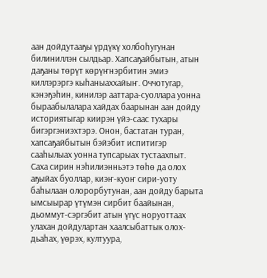аан дойдутааҕы үрдүкү холбоһугунан билиниллэн сылдьар. Хапсаҕайбытын, атын даҕаны төрүт көрүҥнэрбитин эмиэ киллэрэргэ кыһаныаххайыҥ. Оччотугар, кэнэҕэһин, кинилэр ааттара-суоллара уонна быраабылалара хайдах баарынан аан дойду историятыгар киирэн үйэ-саас тухары бигэргэниэхтэрэ. Онон, бастатан туран, хапсаҕайбытын бэйэбит испитигэр сааһылыах уонна тупсарыах тустаахпыт.
Саха сирин нэһилиэнньэтэ төһө да олох аҕыйах буоллар, киэҥ-куоҥ сири-уоту баһылаан олорорбутунан, аан дойду барыта ымсыырар үтүмэн сирбит баайынан, дьоммут-сэргэбит атын үгүс норуоттаах улахан дойдулартан хаалсыбаттык олох-дьаһах, үөрэх, култуура,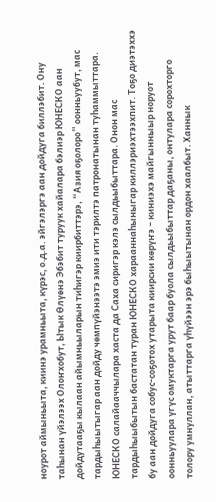ноурот аймыньыта, киинэ урамньыта, күрэс, о.д.а. эйгэлэргэ аан дойдуга биллэбит. Ону таһынан үйэлээх Олоҥхобут, Ытык Өлүөнэ Эбэбит туруук хайалара бэлиэр ЮНЕСКО аан дойдутааҕы кылаан айымньыларын тиһигэр киирбиттэрэ, “Азия оҕолоро” оонньуубут, мас тардыһыытыгар аан дойду чөмпүйэнээтэ эмиэ ити тэрилтэ патронатынан туһаммыттара. ЮНЕСКО салайааччылара хаста да Саха сиригэр кэлэ сылдьыбыттара. Онон мас тардыһыыбытын бастатан туран ЮНЕСКО харааннаһыныгар киллэриэхтээхпит. Тоҕо диэтэххэ бу аан дойдуга собус-соҕотох утарыта киирсии көрүҥэ – киниэхэ майгынныыр норуот оонньуулара үгүс омуктарга урут баар буола сылдьыбыттар даҕаны, онтулара сорохторго толору умнуллан, атыттарга үһүйээн эрэ быһыытынан ордон хаалбыт. Ханнык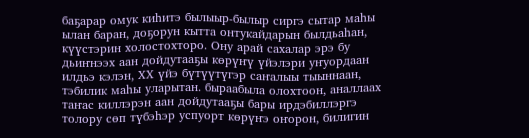баҕарар омук киһитэ былыыр-былыр сиргэ сытар маһы ылан баран, доҕорун кытта онтукайдарын былдьаһан, күүстэрин холостохторо. Ону арай сахалар эрэ бу дьиҥнээх аан дойдутааҕы көрүҥү үйэлэри уҥуордаан илдьэ кэлэн, ХХ үйэ бүтүүтүгэр саҥалыы тыыннаан, тэбилик маһы уларытан. быраабыла олохтоон, аналлаах таҥас киллэрэн аан дойдутааҕы бары ирдэбиллэргэ толору сөп түбэһэр успуорт көрүҥэ оҥорон, билигин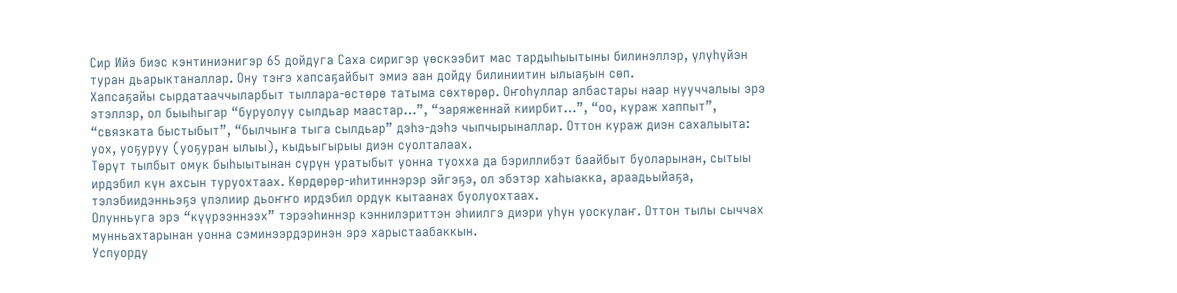Сир Ийэ биэс кэнтиниэнигэр 65 дойдуга Саха сиригэр үөскээбит мас тардыһыытыны билинэллэр, үлүһүйэн туран дьарыктаналлар. Ону тэҥэ хапсаҕайбыт эмиэ аан дойду билиниитин ылыаҕын сөп.
Хапсаҕайы сырдатааччыларбыт тыллара-өстөрө татыма сөхтөрөр. Оҥоһуллар албастары наар нууччалыы эрэ этэллэр, ол быыһыгар “буруолуу сылдьар маастар…”, “заряженнай киирбит…”, “оо, кураж хаппыт”, “связката быстыбыт”, “былчыҥа тыга сылдьар” дэһэ-дэһэ чыпчырыналлар. Оттон кураж диэн сахалыыта: уох, уоҕуруу (уоҕуран ылыы), кыдьыгырыы диэн суолталаах.
Төрүт тылбыт омук быһыытынан сүрүн уратыбыт уонна туохха да бэриллибэт баайбыт буоларынан, сытыы ирдэбил күн ахсын туруохтаах. Көрдөрөр-иһитиннэрэр эйгэҕэ, ол эбэтэр хаһыакка, араадьыйаҕа, тэлэбиидэнньэҕэ үлэлиир дьоҥҥо ирдэбил ордук кытаанах буолуохтаах.
Олунньуга эрэ “күүрээннээх” тэрээһиннэр кэннилэриттэн эһиилгэ диэри уһун уоскулаҥ. Оттон тылы сыччах мунньахтарынан уонна сэминээрдэринэн эрэ харыстаабаккын.
Успуорду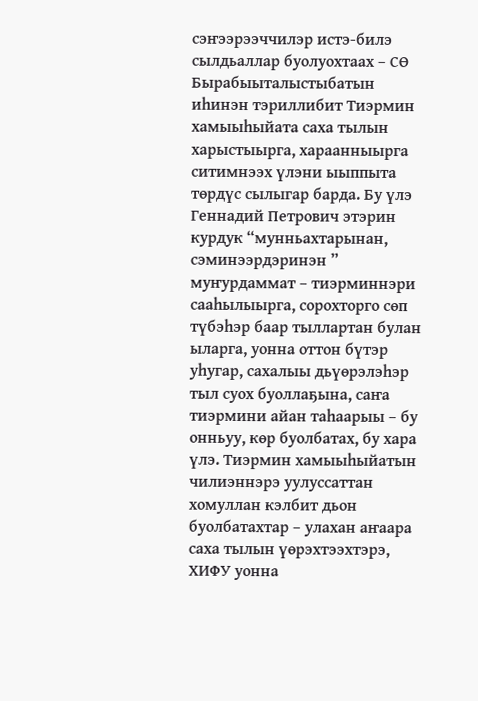сэҥээрээччилэр истэ-билэ сылдьаллар буолуохтаах – СӨ Бырабыыталыстыбатын иһинэн тэриллибит Тиэрмин хамыыһыйата саха тылын харыстыырга, хараанныырга ситимнээх үлэни ыыппыта төрдүс сылыгар барда. Бу үлэ Геннадий Петрович этэрин курдук “мунньахтарынан, сэминээрдэринэн ” муҥурдаммат – тиэрминнэри сааһылыырга, сорохторго сөп түбэһэр баар тыллартан булан ыларга, уонна оттон бүтэр уһугар, сахалыы дьүөрэлэһэр тыл суох буоллаҕына, саҥа тиэрмини айан таһаарыы – бу онньуу, көр буолбатах, бу хара үлэ. Тиэрмин хамыыһыйатын чилиэннэрэ уулуссаттан хомуллан кэлбит дьон буолбатахтар – улахан аҥаара саха тылын үөрэхтээхтэрэ, ХИФУ уонна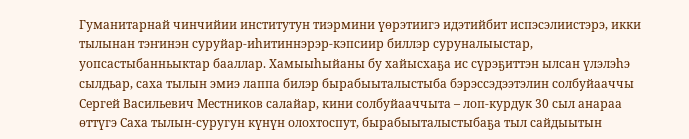Гуманитарнай чинчийии институтун тиэрмини үөрэтиигэ идэтийбит испэсэлиистэрэ, икки тылынан тэҥинэн суруйар-иһитиннэрэр-кэпсиир биллэр суруналыыстар, уопсастыбанньыктар бааллар. Хамыыһыйаны бу хайысхаҕа ис сүрэҕиттэн ылсан үлэлэһэ сылдьар, саха тылын эмиэ лаппа билэр бырабыыталыстыба бэрэссэдээтэлин солбуйааччы Сергей Васильевич Местников салайар, кини солбуйааччыта – лоп-курдук 30 сыл анараа өттүгэ Саха тылын-суругун күнүн олохтоспут, бырабыыталыстыбаҕа тыл сайдыытын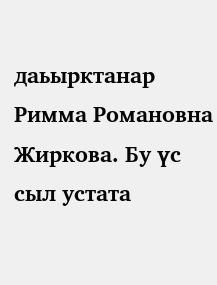даьырктанар Римма Романовна Жиркова. Бу үс сыл устата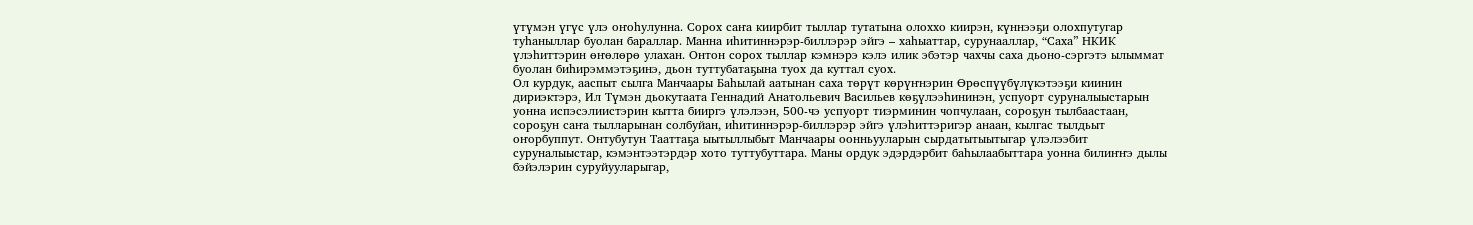үтүмэн үгүс үлэ оҥоһулунна. Сорох саҥа киирбит тыллар тутатына олоххо киирэн, күннээҕи олохпутугар туһаныллар буолан бараллар. Манна иһитиннэрэр-биллэрэр эйгэ – хаһыаттар, сурунааллар, “Саха” НКИК үлэһиттэрин өҥөлөрө улахан. Онтон сорох тыллар кэмнэрэ кэлэ илик эбэтэр чахчы саха дьоно-сэргэтэ ылыммат буолан биһирэммэтэҕинэ, дьон туттубатаҕына туох да куттал суох.
Ол курдук, ааспыт сылга Манчаары Баһылай аатынан саха төрүт көрүҥнэрин Өрөспүүбүлүкэтээҕи киинин дириэктэрэ, Ил Түмэн дьокутаата Геннадий Анатольевич Васильев көҕүлээһининэн, успуорт суруналыыстарын уонна испэсэлиистэрин кытта бииргэ үлэлээн, 500-чэ успуорт тиэрминин чопчулаан, сороҕун тылбаастаан, сороҕун саҥа тылларынан солбуйан, иһитиннэрэр-биллэрэр эйгэ үлэһиттэригэр анаан, кылгас тылдьыт оҥорбуппут. Онтубутун Тааттаҕа ыытыллыбыт Манчаары оонньууларын сырдатытыытыгар үлэлээбит суруналыыстар, кэмэнтээтэрдэр хото туттубуттара. Маны ордук эдэрдэрбит баһылаабыттара уонна билиҥҥэ дылы бэйэлэрин суруйууларыгар,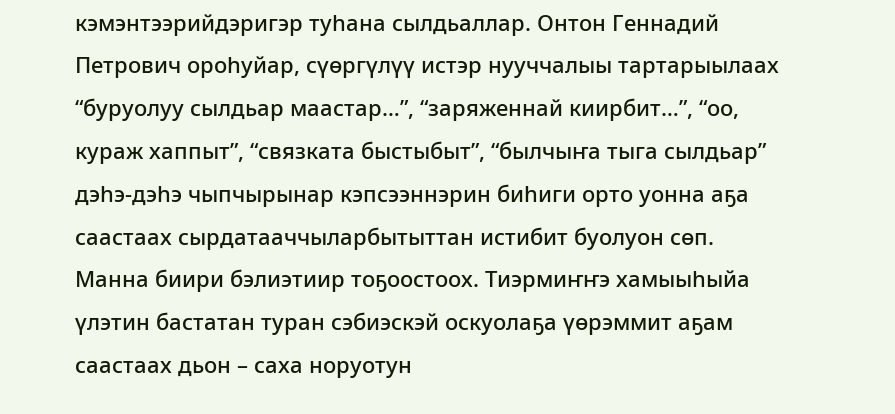кэмэнтээрийдэригэр туһана сылдьаллар. Онтон Геннадий Петрович ороһуйар, сүөргүлүү истэр нууччалыы тартарыылаах “буруолуу сылдьар маастар…”, “заряженнай киирбит…”, “оо, кураж хаппыт”, “связката быстыбыт”, “былчыҥа тыга сылдьар” дэһэ-дэһэ чыпчырынар кэпсээннэрин биһиги орто уонна аҕа саастаах сырдатааччыларбытыттан истибит буолуон сөп.
Манна биири бэлиэтиир тоҕоостоох. Тиэрмиҥҥэ хамыыһыйа үлэтин бастатан туран сэбиэскэй оскуолаҕа үөрэммит аҕам саастаах дьон – саха норуотун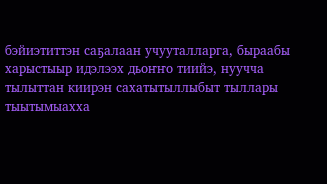бэйиэтиттэн саҕалаан учууталларга, быраабы харыстыыр идэлээх дьоҥҥо тиийэ, нуучча тылыттан киирэн сахатытыллыбыт тыллары тыытымыахха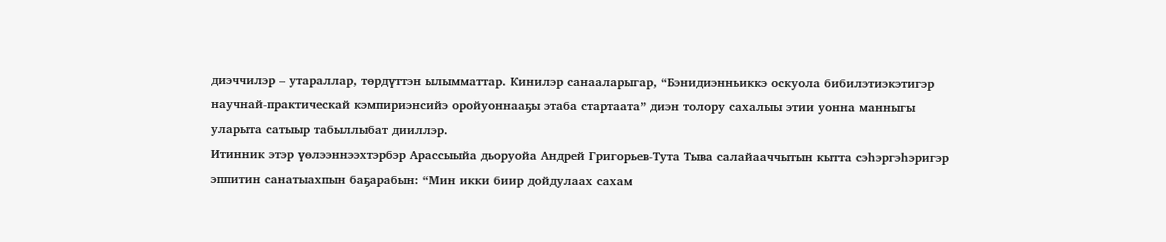диэччилэр – утараллар, төрдүттэн ылымматтар. Кинилэр санааларыгар, “Бэнидиэнньиккэ оскуола бибилэтиэкэтигэр научнай-практическай кэмпириэнсийэ оройуоннааҕы этаба стартаата” диэн толору сахалыы этии уонна манныгы уларыта сатыыр табыллыбат дииллэр.
Итинник этэр үөлээннээхтэрбэр Арассыыйа дьоруойа Андрей Григорьев-Тута Тыва салайааччытын кытта сэһэргэһэригэр эппитин санатыахпын баҕарабын: “Мин икки биир дойдулаах сахам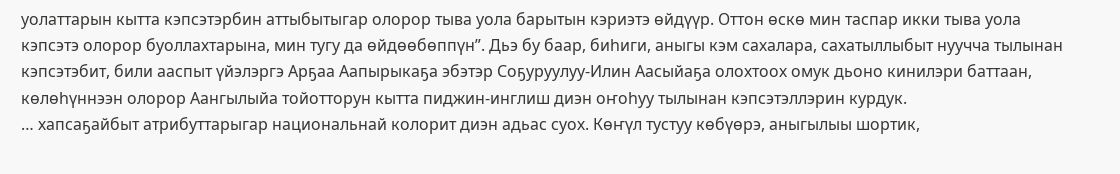уолаттарын кытта кэпсэтэрбин аттыбытыгар олорор тыва уола барытын кэриэтэ өйдүүр. Оттон өскө мин таспар икки тыва уола кэпсэтэ олорор буоллахтарына, мин тугу да өйдөөбөппүн”. Дьэ бу баар, биһиги, аныгы кэм сахалара, сахатыллыбыт нуучча тылынан кэпсэтэбит, били ааспыт үйэлэргэ Арҕаа Аапырыкаҕа эбэтэр Соҕуруулуу-Илин Аасыйаҕа олохтоох омук дьоно кинилэри баттаан, көлөһүннээн олорор Аангылыйа тойотторун кытта пиджин-инглиш диэн оҥоһуу тылынан кэпсэтэллэрин курдук.
… хапсаҕайбыт атрибуттарыгар национальнай колорит диэн адьас суох. Көҥүл тустуу көбүөрэ, аныгылыы шортик,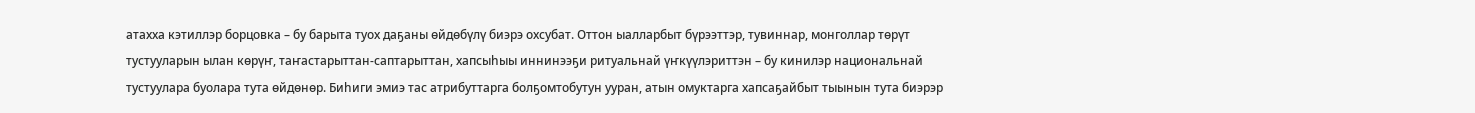атахха кэтиллэр борцовка – бу барыта туох даҕаны өйдөбүлү биэрэ охсубат. Оттон ыалларбыт бүрээттэр, тувиннар, монголлар төрүт тустууларын ылан көрүҥ, таҥастарыттан-саптарыттан, хапсыһыы иннинээҕи ритуальнай үҥкүүлэриттэн – бу кинилэр национальнай тустуулара буолара тута өйдөнөр. Биһиги эмиэ тас атрибуттарга болҕомтобутун ууран, атын омуктарга хапсаҕайбыт тыынын тута биэрэр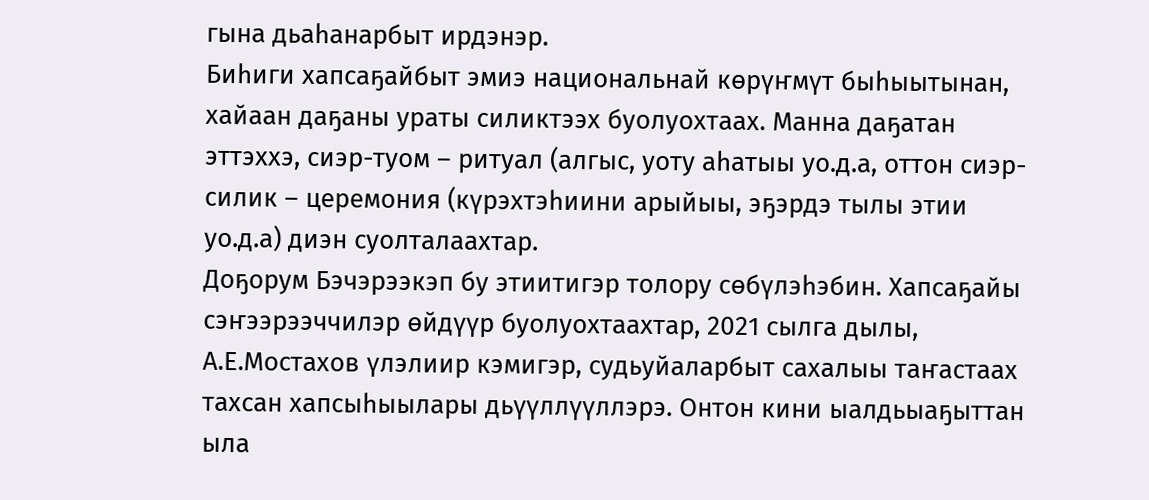гына дьаһанарбыт ирдэнэр.
Биһиги хапсаҕайбыт эмиэ национальнай көрүҥмүт быһыытынан, хайаан даҕаны ураты силиктээх буолуохтаах. Манна даҕатан эттэххэ, сиэр-туом – ритуал (алгыс, уоту аһатыы уо.д.а, оттон сиэр-силик – церемония (күрэхтэһиини арыйыы, эҕэрдэ тылы этии уо.д.а) диэн суолталаахтар.
Доҕорум Бэчэрээкэп бу этиитигэр толору сөбүлэһэбин. Хапсаҕайы сэҥээрээччилэр өйдүүр буолуохтаахтар, 2021 сылга дылы, А.Е.Мостахов үлэлиир кэмигэр, судьуйаларбыт сахалыы таҥастаах тахсан хапсыһыылары дьүүллүүллэрэ. Онтон кини ыалдьыаҕыттан ыла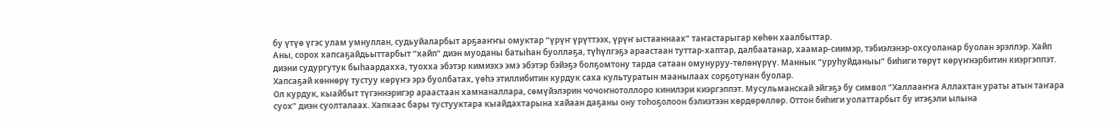бу үтүө үгэс улам умнуллан, судьуйаларбыт арҕааҥҥы омуктар “үрүҥ үрүттээх, үрүҥ ыстааннаах” таҥастарыгар көһөн хаалбыттар.
Аны, сорох хапсаҕайдьыттарбыт “хайп” диэн муоданы батыһан буоллаҕа, түһүлгэҕэ араастаан туттар-хаптар, далбаатанар, хаамар-сиимэр, тэбиэлэнэр-охсуоланар буолан эрэллэр. Хайп диэни судургутук быһаардахха, туохха эбэтэр кимиэхэ эмэ эбэтэр бэйэҕэ болҕомтону тарда сатаан омунуруу-төлөнүрүү. Маннык “уруһуйданыы” биһиги төрүт көрүҥнэрбитин киэргэппэт. Хапсаҕай көннөрү тустуу көрүҥэ эрэ буолбатах, үөһэ этиллибитин курдук саха культуратын маанылаах сорҕотунан буолар.
Ол курдук, кыайбыт түгэннэригэр араастаан хамнаналлара, сөмүйэлэрин чочоҥнотоллоро кинилэри киэргэппэт. Мусульманскай эйгэҕэ бу символ “Халлааҥҥа Аллахтан ураты атын таҥара суох” диэн суолталаах. Хапкаас бары тустууктара кыайдахтарына хайаан даҕаны ону тоһоҕолоон бэлиэтээн көрдөрөллөр. Оттон биһиги уолаттарбыт бу итэҕэли ылына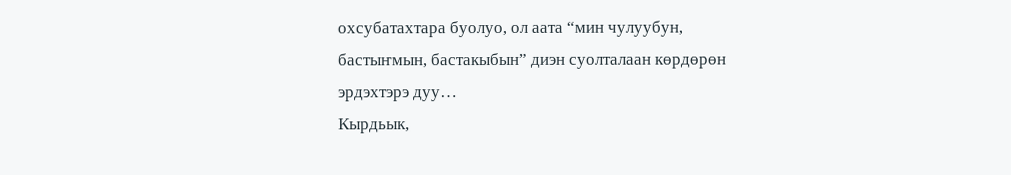охсубатахтара буолуо, ол аата “мин чулуубун, бастыҥмын, бастакыбын” диэн суолталаан көрдөрөн эрдэхтэрэ дуу…
Кырдьык,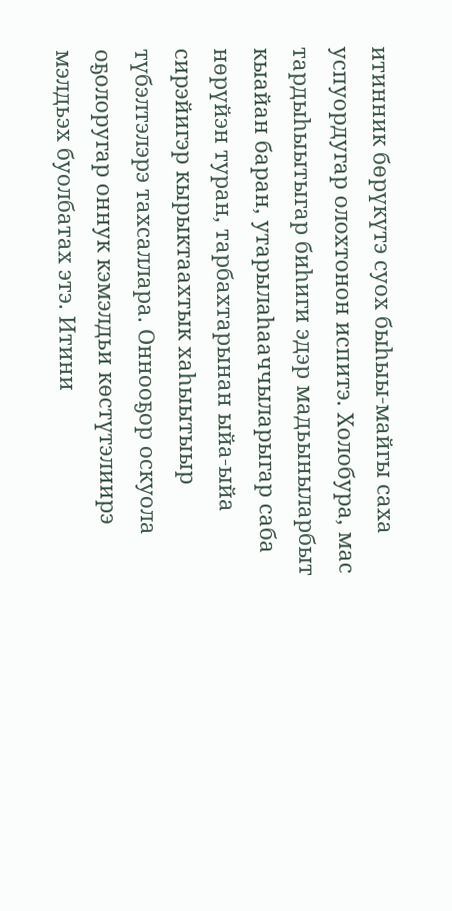итинник бөрүкүтэ суох быһыы-майгы саха успуордугар олохтонон испитэ. Холобура, мас тардыһыытыгар биһиги эдэр мадьыныларбыт кыайан баран, утарылаһааччыларыгар саба нөрүйэн туран, тарбахтарынан ыйа-ыйа сирэйигэр кырыктаахтык хаһыытыыр түбэлтэлэрэ тахсаллара. Оннооҕор оскуола оҕолоругар оннук кэмэлдьи көстүтэлиирэ мэлдьэх буолбатах этэ. Итини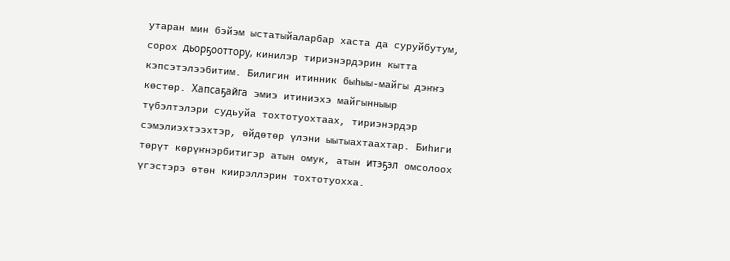утаран мин бэйэм ыстатыйаларбар хаста да суруйбутум, сорох дьорҕооттору, кинилэр тириэнэрдэрин кытта кэпсэтэлээбитим. Билигин итинник быһыы-майгы дэҥҥэ көстөр. Хапсаҕайга эмиэ итиниэхэ майгынныыр түбэлтэлэри судьуйа тохтотуохтаах, тириэнэрдэр сэмэлиэхтээхтэр, өйдөтөр үлэни ыытыахтаахтар. Биһиги төрүт көрүҥнэрбитигэр атын омук, атын итэҕэл омсолоох үгэстэрэ өтөн киирэллэрин тохтотуохха.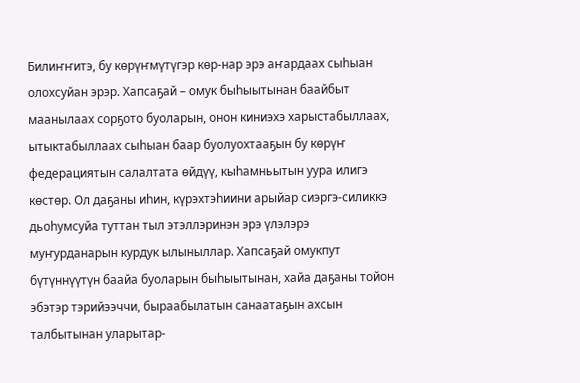Билиҥҥитэ, бу көрүҥмүтүгэр көр-нар эрэ аҥардаах сыһыан олохсуйан эрэр. Хапсаҕай – омук быһыытынан баайбыт маанылаах сорҕото буоларын, онон киниэхэ харыстабыллаах, ытыктабыллаах сыһыан баар буолуохтааҕын бу көрүҥ федерациятын салалтата өйдүү, кыһамньытын уура илигэ көстөр. Ол даҕаны иһин, күрэхтэһиини арыйар сиэргэ-силиккэ дьоһумсуйа туттан тыл этэллэринэн эрэ үлэлэрэ муҥурданарын курдук ылыныллар. Хапсаҕай омукпут бүтүннүүтүн баайа буоларын быһыытынан, хайа даҕаны тойон эбэтэр тэрийээччи, быраабылатын санаатаҕын ахсын талбытынан уларытар-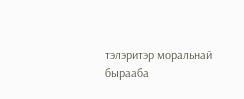тэлэритэр моральнай бырааба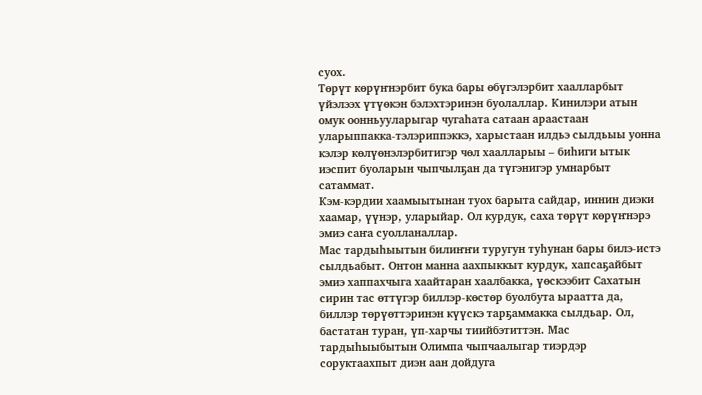суох.
Төрүт көрүҥнэрбит бука бары өбүгэлэрбит хаалларбыт үйэлээх үтүөкэн бэлэхтэринэн буолаллар. Кинилэри атын омук оонньууларыгар чугаһата сатаан араастаан уларыппакка-тэлэриппэккэ, харыстаан илдьэ сылдьыы уонна кэлэр көлүөнэлэрбитигэр чөл хаалларыы – биһиги ытык иэспит буоларын чыпчылҕан да түгэнигэр умнарбыт сатаммат.
Кэм-кэрдии хаамыытынан туох барыта сайдар, иннин диэки хаамар, үүнэр, уларыйар. Ол курдук, саха төрүт көрүҥнэрэ эмиэ саҥа суолланаллар.
Мас тардыһыытын билиҥҥи туругун туһунан бары билэ-истэ сылдьабыт. Онтон манна аахпыккыт курдук, хапсаҕайбыт эмиэ хаппахчыга хаайтаран хаалбакка, үөскээбит Сахатын сирин тас өттүгэр биллэр-көстөр буолбута ыраатта да, биллэр төрүөттэринэн күүскэ тарҕаммакка сылдьар. Ол, бастатан туран, үп-харчы тиийбэтиттэн. Мас тардыһыыбытын Олимпа чыпчаалыгар тиэрдэр соруктаахпыт диэн аан дойдуга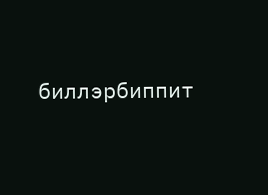биллэрбиппит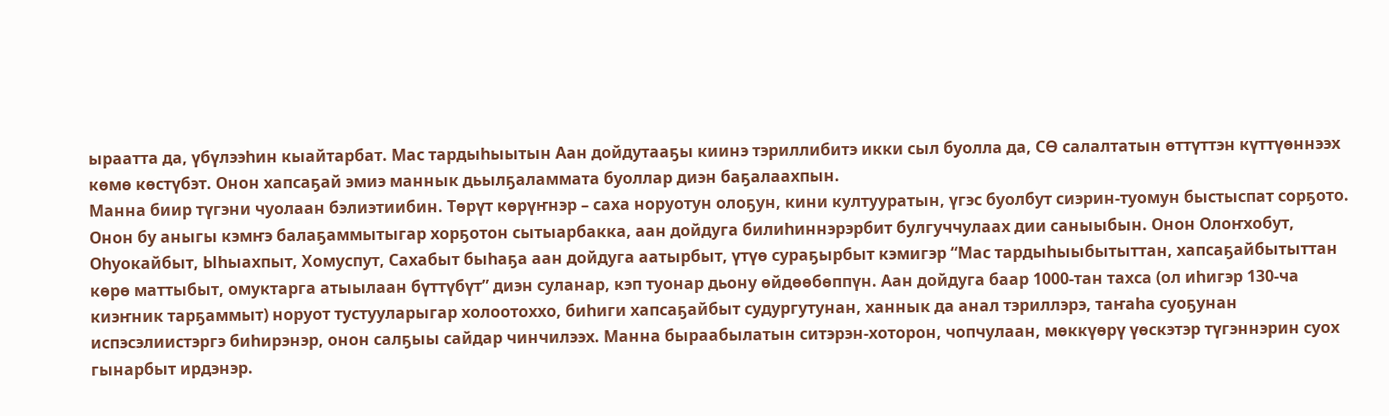ыраатта да, үбүлээһин кыайтарбат. Мас тардыһыытын Аан дойдутааҕы киинэ тэриллибитэ икки сыл буолла да, СӨ салалтатын өттүттэн күттүөннээх көмө көстүбэт. Онон хапсаҕай эмиэ маннык дьылҕаламмата буоллар диэн баҕалаахпын.
Манна биир түгэни чуолаан бэлиэтиибин. Төрүт көрүҥнэр – саха норуотун олоҕун, кини култууратын, үгэс буолбут сиэрин-туомун быстыспат сорҕото. Онон бу аныгы кэмҥэ балаҕаммытыгар хорҕотон сытыарбакка, аан дойдуга билиһиннэрэрбит булгуччулаах дии саныыбын. Онон Олоҥхобут, Оһуокайбыт, Ыһыахпыт, Хомуспут, Сахабыт быһаҕа аан дойдуга аатырбыт, үтүө сураҕырбыт кэмигэр “Мас тардыһыыбытыттан, хапсаҕайбытыттан көрө маттыбыт, омуктарга атыылаан бүттүбүт” диэн суланар, кэп туонар дьону өйдөөбөппүн. Аан дойдуга баар 1000-тан тахса (ол иһигэр 130-ча киэҥник тарҕаммыт) норуот тустууларыгар холоотоххо, биһиги хапсаҕайбыт судургутунан, ханнык да анал тэриллэрэ, таҥаһа суоҕунан испэсэлиистэргэ биһирэнэр, онон салҕыы сайдар чинчилээх. Манна быраабылатын ситэрэн-хоторон, чопчулаан, мөккүөрү үөскэтэр түгэннэрин суох гынарбыт ирдэнэр.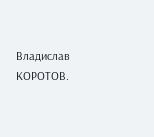Владислав КОРОТОВ.